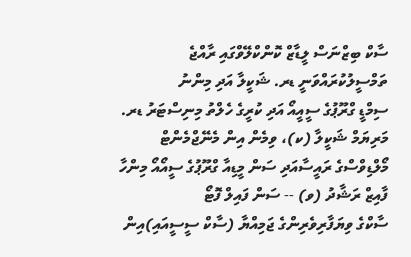ސާކް ބިޒްނަސް ލީޑާޒް ކޮންކްލޭވްގައި ރާއްޖެ ތަމްސީލުކުރައްވަނީ ޑރ. ޝަކީލާ އަދި މިންނު
ސިމްޑީ ގްރޫޕުގެ ސީއީއޯ އަދި ކުރީގެ ހެލްތު މިނިސްޓަރު ޑރ. މަރިޔަމް ޝަކީލާ (ކ)، ވިމެން އިން މެނޭޖްމެންޓް މޯލްޑިވްސްގެ ރައީސާއަދި ސަން މީޑިއާ ގްރޫޕުގެ ސީއޯއޯ މިންހާ ފާއިޒް ރަޝާދު (ވ) -- ސަން ފައިލް ފޮޓޯ
ސާކްގެ ވިޔަފާރިވެރިންގެ ޖަމިއްޔާ (ސާކް ސީސީއައި)އިން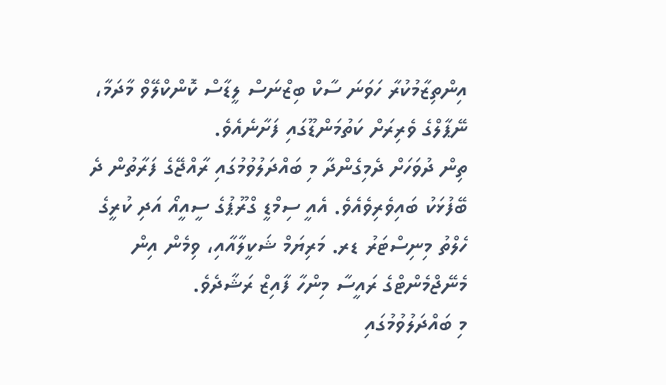އިންތިޒާމުކުރާ ހަވަނަ ސާކް ބިޒްނަސް ލީޑާސް ކޮންކްލޭވް މާދަމާ، ނޭޕާލްގެ ވެރިރަށް ކަތުމަންޑޫގައި ފަށާނެއެވެ.
ތިން ދުވަހަށް ދެމިގެންދާ މި ބައްދަލުވުމުގައި ރާއްޖޭގެ ފަރާތުން ދެ ބޭފުޅަކު ބައިވެރިވެއެވެ. އެއީ ސިމްޑީ ގްރޫޕުގެ ސީއީއޯ އަދި ކުރީގެ ހެލްތު މިނިސްޓަރު ޑރ. މަރިޔަމް ޝަކީލާއާއި، ވިމެން އިން މެނޭޖްމެންޓްގެ ރައީސާ މިންހާ ފާއިޒް ރަޝާދެވެ.
މި ބައްދަލުވުމުގައި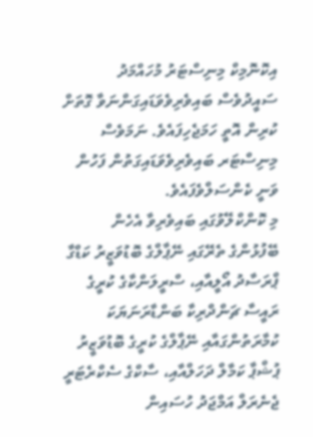އިކޮނޮމިކް މިނިސްޓަރު މުހައްމަދު ސައީދުވެސް ބައިވެރިވެވަޑައިގަންނަވާ ގޮތަށް ކުރިން އޮތީ ހަމަޖެހިފައެވެ. ނަމަވެސް މިނިސްޓަރ ބައިވެރިވެވަޑައިގަތުން ފަހުން ވަނީ ކެންސަލްވެފައެވެ.
މި ކޮންކްލޭވުގައި ބައިވެރިވާ އެހެން ބޭފުޅުންގެ ތެރޭގައި ނޭޕާލްގެ ބޮޑުވަޒީރު ކަޑްގާ ޕްރަސާދު އޯލީއާއި، ސްރީލަންކާގެ ކުރީގެ ރައީސާ ޗަންދްރިކާ ބަންޑާރަނަޔަކަ ކުމާރަތުންގައާއި ނޭޕާލްގެ ކުރީގެ ބޮޑުވަޒީރު ޕުޝްޕާ ކަމާލް ދަހަލްއާއި، ސާކްގެ ސެކްރެޓަރީ ޖެނެރަލް އަމްޖަދު ހުސައިން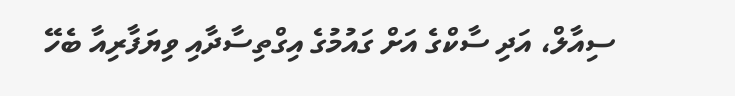ސިއާލް، އަދި ސާކްގެ އަށް ގައުމުގެ އިގްތިސާދާއި ވިޔަފާރިއާ ބެހޭ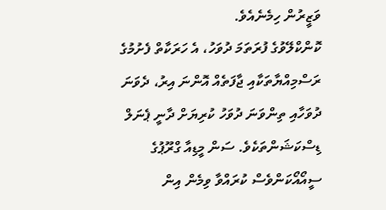ވަޒީރުން ހިމެނެއެވެ.
ކޮންކްލޭވުގެ ފުރަތަމަ ދުވަހު، އެ ހަރަކާތް ފެށުމުގެ ރަސްމިއްޔާތަކާއި ޖާފަތެއް އޮންނަ އިރު، ދެވަނަ ދުވަހާއި ތިންވަނަ ދުވަހު ކުރިޔަށް ދާނީ ޕެނަލް ޑިސްކަޝަންތަކެވެ. ސަން މީޑިއާ ގްރޫޕުގެ ސީއޯއޯކަންވެސް ކުރައްވާ ވިމެން އިން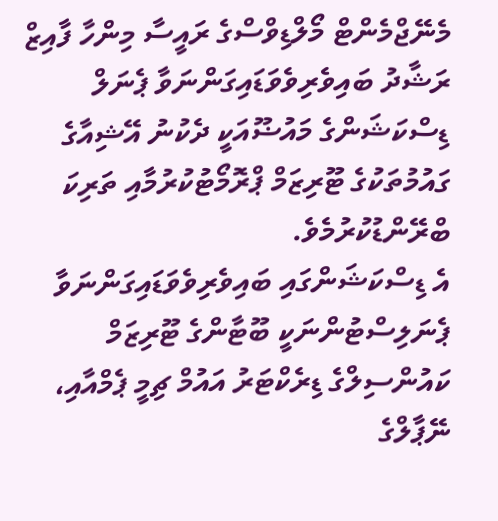މެނޭޖްމެންޓް މޯލްޑިވްސްގެ ރައީސާ މިންހާ ފާއިޒް ރަޝާދު ބައިވެރިވެވަޑައިގަންނަވާ ޕެނަލް ޑިސްކަޝަންގެ މައުޟޫއަކީ ދެކުނު އޭޝިއާގެ ގައުމުތަކުގެ ޓޫރިޒަމް ޕްރޮމޯޓުކުރުމާއި ތަރިކަ ބްރޭންޑުކުރުމެވެ.
އެ ޑިސްކަޝަންގައި ބައިވެރިވެވަޑައިގަންނަވާ ޕެނަލިސްޓުންނަކީ ބޫޓާންގެ ޓޫރިޒަމް ކައުންސިލްގެ ޑިރެކްޓަރު އައުމް ޗިމީ ޕެމްއާއި، ނޭޕާލްގެ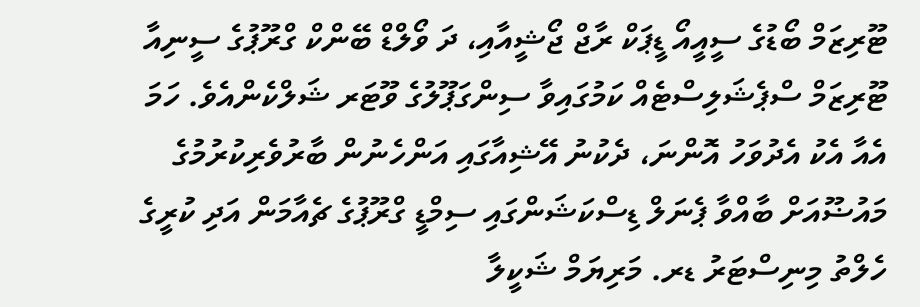ޓޫރިޒަމް ބޯޑުގެ ސީއީއޯ ޑީޕަކް ރާޖް ޖޯޝީއާއި، ދަ ވޯލްޑް ބޭންކް ގްރޫޕުގެ ސީނިއާ ޓޫރިޒަމް ސްޕެޝަލިސްޓެއް ކަމުގައިވާ ސިންގަޕޫލުގެ ވޫޓަރ ޝަލްކެންއެވެ. ހަމަ އެއާ އެކު އެދުވަހު އޮންނަ، ދެކުނު އޭޝިއާގައި އަންހެނުން ބާރުވެރިކުރުމުގެ މައުޟޫއަށް ބާއްވާ ޕެނަލް ޑިސްކަޝަންގައި ސިމްޑީ ގްރޫޕުގެ ޗެއާމަން އަދި ކުރީގެ ހެލްތު މިނިސްޓަރު ޑރ. މަރިޔަމް ޝަކީލާ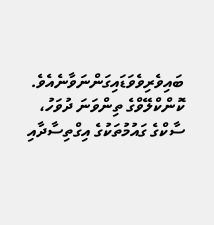ބައިވެރިވެވަޑައިގަންނަވާނެއެވެ.
ކޮންކްލޭވްގެ ތިންވަނަ ދުވަހު، ސާކްގެ ގައުމުތަކުގެ އިގްތިސާދާއި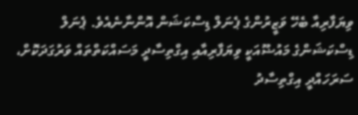ވިޔަފާރިއާ ބެހޭ ވަޒީރުންގެ ޕެނަލް ޑިސްކަޝަން އޮންނާނެއެވެ. ޕެނަލް ޑިސްކަޝަންގެ މައުޟޫއަކީ ވިޔަފާރިއާއި އިގްތިސާދީ މަސައްކަތްތައް ވަރުގަދަކޮށް، ސަރަހައްދީ އިގްތިސާދު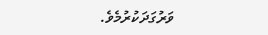ވަރުގަދަކުރުމެވެ.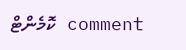comment ކޮމެންޓް